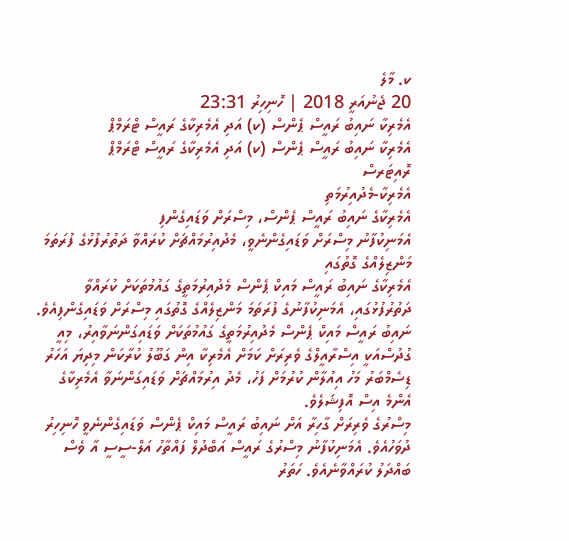ކ. މާލެ
20 ޖެނުއަރީ 2018 | ހޮނިހިރު 23:31
އެމެރިކާ ނައިބު ރައީސް ޕެންސް (ކ) އަދި އެމެރިކާގެ ރައީސް ޓްރަމްޕް
އެމެރިކާ ނައިބު ރައީސް ޕެންސް (ކ) އަދި އެމެރިކާގެ ރައީސް ޓްރަމްޕް
ރޮއިޓަރސް
އެމެރިކާ-މެދުއިރުމަތި
އެމެރިކާގެ ނައިބު ރައީސް ޕެންސް، މިސްރަށް ވަޑައިގެންފި
އެމަނިކުފާނު މިސްރަށް ވަޑައިގެންނެވީ، މެދުއިރުމައްޗަށް ކުރައްވާ ދަތުރުފުޅުގެ ފުރަތަމަ މަންޒިލެއްގެ ގޮތުގައި
އެމެރިކާގެ ނައިބު ރައީސް މައިކް ޕެންސް މެދުއިރުމަތީގެ ގައުމުތަކަށް ކުރައްވާ ދަތުރުފުޅުގައި، އެމަނިކުފާނުގެ ފުރަތަމަ މަންޒިލެއްގެ ގޮތުގައި މިސްރަށް ވަޑައިގެންފިއެވެ.
ނައިބު ރައީސް މައިކް ޕެންސް މެދުއިރުމަތީގެ ގައުމުތަކަށް ވަޑައިގަންނަވާއިރު، މިއީ ގުދުސްއަކީ އިސްރާއީލްގެ ވެރިރަށް ކަމަށް އެމެރިކާ އިން ގަބޫލު ކުރާކަން މިދިޔަ އަހަރު ޑިސެމްބަރު މަހު އިއުލާން ކުރުމަށް ފަހު، މެދު އިރުމައްޗަށް ވަޑައިގަންނަވާ އެމެރިކާގެ އެންމެ އިސް އޮފިޝަލެވެ.
މިސްރުގެ ވެރިރަށް ގާހިރާ އަށް ނައިބު ރައީސް މައިކް ޕެންސް ވަޑައިގެންނެވީ ހޮނިހިރު ދުވަހުއެވެ. އެމަނިކުފާނު މިސްރުގެ ރައީސް އަބްދުލް ފައްތާހު އަލް-ސީސީ އާ ވެސް ބައްދަލު ކުރައްވާނެއެވެ. ހަތަރު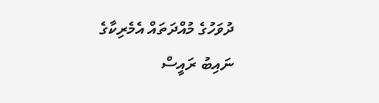ދުވަހުގެ މުއްދަތައް އެމެރިކާގެ ނައިބު ރައީސް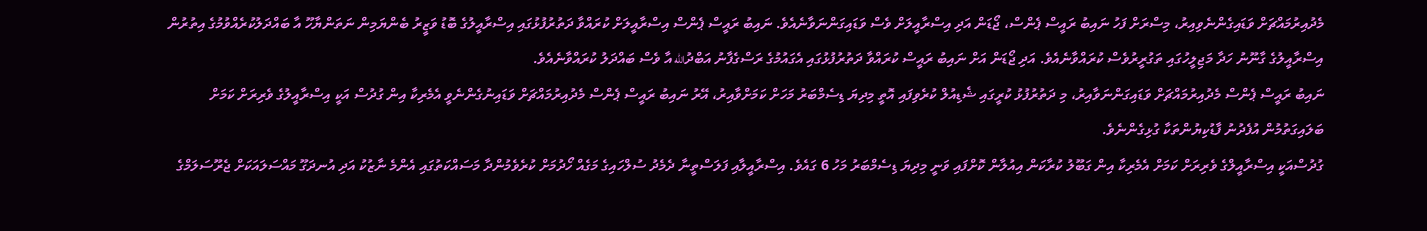މެދުއިރުމައްޗަށް ވަޑައިގެންނެވިއިރު، މިސްރަށް ފަހު ނައިބު ރައީސް ޕެންސް، ޖޯޑަން އަދި އިސްރާއީލަށް ވެސް ވަޑައިގަންނަވާނެއެވެ. ނައިބު ރައީސް ޕެންސް އިސްރާއީލަށް ކުރައްވާ ދަތުރުފުޅުގައި އިސްރާއީލުގެ ބޮޑު ވަޒީރު ބެންޔަމިން ނަތަންޔާހޫ އާ ބައްދަލުކުރެއްވުމުގެ އިތުރުން އިސްރާއީލުގެ ގާނޫނު ހަދާ މަޖިލީހުގައި ތަގުރީރުވެސް ކުރައްވާނެއެވެ. އަދި ޖޯޑަން އަށް ނައިބު ރައީސް ކުރައްވާ ދަތުރުފުޅުގައި އެގައުމުގެ ރަސްގެފާނު އަބްދުالله އާ ވެސް ބައްދަލު ކުރައްވާނެއެވެ.
ނައިބު ރައީސް ޕެންސް މެދުއިރުމައްޗަށް ވަޑައިގަންނަވާއިރު، މި ދަތުރުފުޅު ކުރީގައި ޝެޑިއުލް ކުރެވިފައި އޮތީ މިދިޔަ ޑިސެމްބަރު މަހަށް ކަމަށްވާއިރު، އޭރު ނައިބު ރައީސް ޕެންސް މެދުއިރުމައްޗަށް ވަޑައިނުގެންނެވީ އެމެރިކާ އިން ގުދުސް އަކީ އިސްރާއީލުގެ ވެރިރަށް ކަމަށް ބަލައިގަތުމުން އުފެދުނު ފާޑުކިޔުންތަކާ ގުޅިގެންނެވެ.
ގުދުސްއަކީ އިސްރާއީލްގެ ވެރިރަށް ކަމަށް އެމެރިކާ އިން ގަބޫލު ކުރާކަން އިއުލާން ކޮށްފައި ވަނީ މިދިޔަ ޑިސެމްބަރު މަހު 6 ގައެވެ. އިސްރާއީލާއި ފަލަސްތީނާ ދެމެދު ސުލްހައިގެ މަގެއް ހޯދުމަށް ކުރެވެމުންދާ މަސައްކަތުގައި އެންމެ ނާޒުކު އަދި އުނދަގޫ މައްސަލައަކަށް ޖެރޫސަލަމްގެ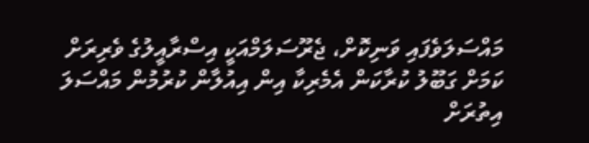މައްސަލަވެފައި ވަނިކޮށް، ޖެރޫސަލަމްއަކީ އިސްރާއީލުގެ ވެރިރަށް ކަމަށް ގަބޫލު ކުރާކަން އެމެރިކާ އިން އިއުލާން ކުރުމުން މައްސަލަ އިތުރަށް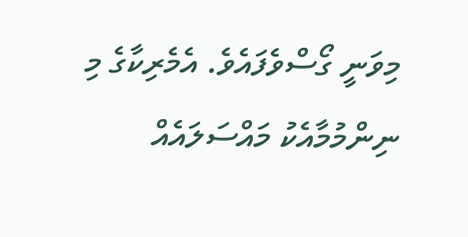މިވަނީ ގޯސްވެފައެވެ. އެމެރިކާގެ މި ނިންމުމާއެކު މައްސަލައެއް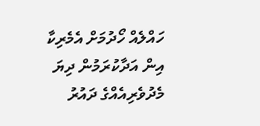ހައްލެއް ހޯދުމަށް އެމެރިކާ އިން އަދާކުރަމުން ދިޔަ މެދުވެރިއެއްގެ ދައުރު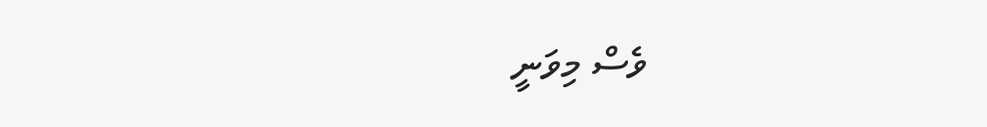ވެސް މިވަނީ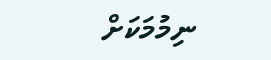ނިމުމަކަށް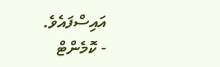އައިސްފައެވެ.
- ކޮމެންޓް